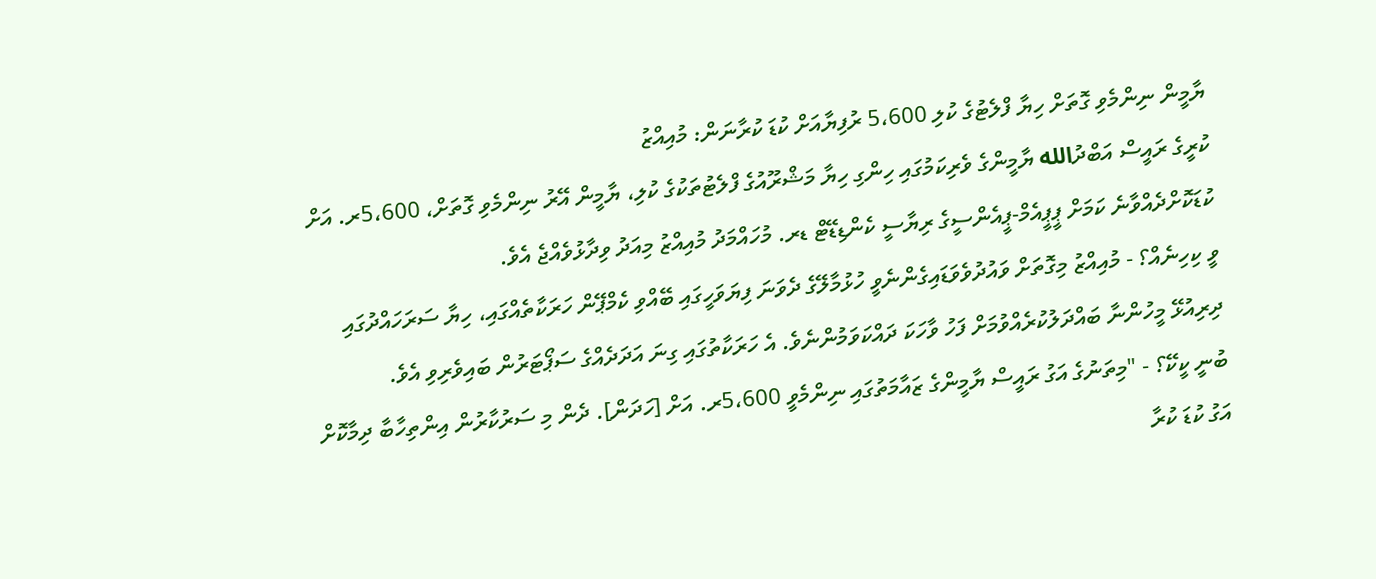ޔާމީން ނިންމެވި ގޮތަށް ހިޔާ ފްލެޓުގެ ކުލި 5،600 ރުފިޔާއަށް ކުޑަ ކުރާނަން: މުއިއްޒު
ކުރީގެ ރައީސް އަބްދުالله ޔާމީންގެ ވެރިކަމުގައި ހިންގި ހިޔާ މަޝްރޫއުގެ ފްލެޓުތަކުގެ ކުލި، ޔާމީން އޭރު ނިންމެވި ގޮތަށް، 5،600ރ. އަށް ކުޑަކޮށްދެއްވާނެ ކަމަށް ޕީޕީއެމް-ޕީއެންސީގެ ރިޔާސީ ކެންޑިޑޭޓް ޑރ. މުހައްމަދު މުއިއްޒު މިއަދު ވިދާޅުވެއްޖެ އެވެ.
ވީ ކިހިނެއް؟ - މުއިއްޒު މިގޮތަށް ވައުދުވެވަޑައިގެންނެވީ ހުޅުމާލޭގެ ދެވަނަ ފިޔަވަހީގައި ބޭއްވި ކެމްޕޭން ހަރަކާތެއްގައި، ހިޔާ ސަރަހައްދުގައި ދިރިއުޅޭ މީހުންނާ ބައްދަލުކުރެއްވުމަށް ފަހު ވާހަކަ ދައްކަވަމުންނެވެ. އެ ހަރަކާތުގައި ގިނަ އަދަދެއްގެ ސަޕޯޓަރުން ބައިވެރިވި އެވެ.
ބުނީ ކީކޭ؟ - "މިތަނުގެ އަގު ރައީސް ޔާމީންގެ ޒައާމަތުގައި ނިންމެވީ 5،600ރ. އަށް [ހަދަން]. ދެން މި ސަރުކާރުން އިންތިހާބާ ދިމާކޮށް އަގު ކުޑަ ކުރާ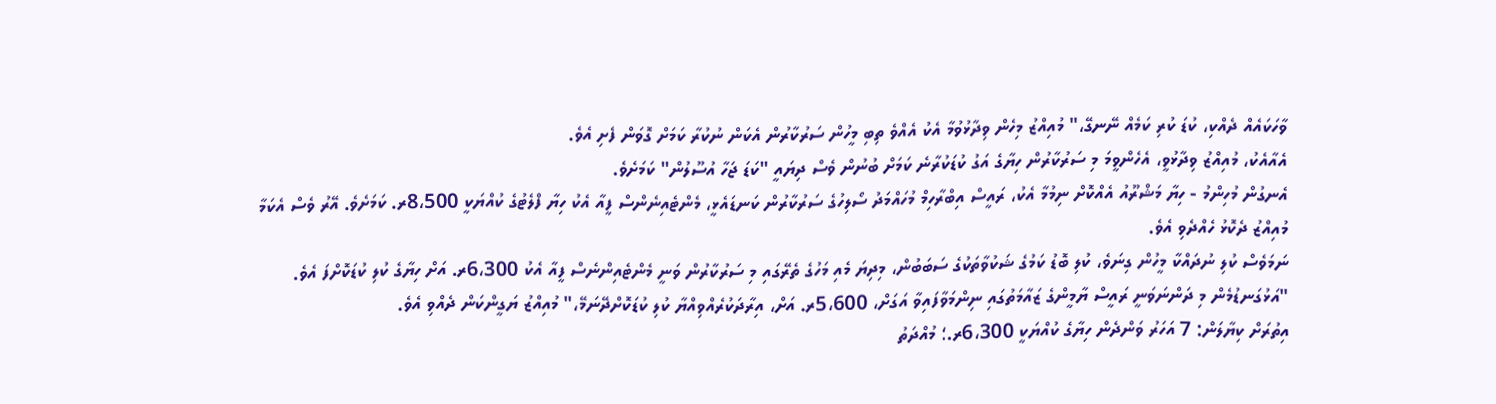ވާހަކައެއް ދެއްކި، ކުޑަ ކުރި ކަމެއް ނޭނގޭ،" މުއިއްޒު މިހެން ވިދާޅުވުމާ އެކު އެއްވެ ތިބި މީހުން ސަރުކާރުން އެކަން ނުކުރާ ކަމަށް ގޮވަން ފެށި އެވެ.
އެއާއެކު، މުއިއްޒު ވިދާޅުވީ، އެހެންވީމަ މި ސަރުކާރުން ހިޔާގެ އަގު ކުޑަކުރާނެ ކަމަށް ބުނުން ވެސް ދިޔައީ "ކަޑަ ޖަހާ އުސޫލުން" ކަމަށެވެ.
އެނގުން މުހިންމު - ހިޔާ މަޝްރޫއު އެއްކޮށް ނިމުމާ އެކު، ރައީސް އިބްރާހިމް މުހައްމަދު ސޯލިހުގެ ސަރުކާރުން ކަނޑައެޅީ، މެންޓެއިނެންސް ފީއާ އެކު ހިޔާ ފްލެޓުގެ ކުއްޔަކީ 8،500ރ. ކަމަށެވެ. އޭރު ވެސް އެކަމާ މުއިއްޒު ދެކޮޅު ހެއްދެވި އެވެ.
ނަމަވެސް ކުލި ނުދައްކާ މީހުން ގިނަވެ، ކުލި ބޮޑު ކަމުގެ ޝަކުވާތަކުގެ ސަބަބުން، މިދިޔަ މެއި މަހުގެ ތެރޭގައި މި ސަރުކާރުން ވަނީ މެންޓެއިންނެސް ފީއާ އެކު 6،300ރ. އަށް ހިޔާގެ ކުލި ކުޑަކޮށްފަ އެވެ.
"އަޅުގަނޑުމެން މި ދަންނަވަނީ ރައީސް ޔާމީންގެ ޒައާމަތުގައި ނިންމަވާފައިވާ އަގަށް، 5،600ރ. އަށް، އިރާދަކުރެއްވިއްޔާ ކުލި ކުޑަކޮށްދޭނަމޭ،" މުއިއްޒު ޔަގީންކަން ދެއްވި އެވެ.
އިތުރަށް ކިޔާލަން: 7 އަހަރު ވަންދެން ހިޔާގެ ކުއްޔަކީ 6،300ރ.؛ މުއްދަތު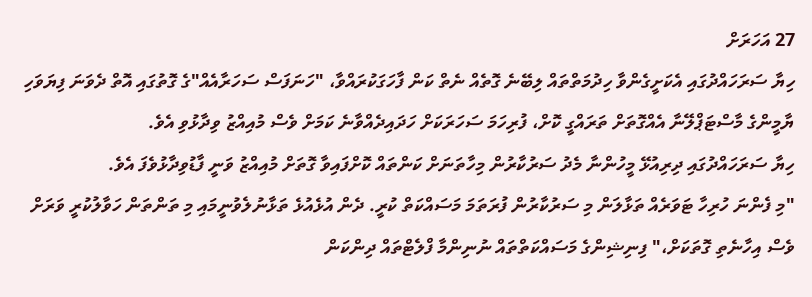27 އަހަރަށް
ހިޔާ ސަރަހައްދުގައި އެކަށީގެންވާ ހިދުމަތްތައް ލިބޭނެ ގޮތެއް ނެތް ކަން ފާހަގަކުރައްވާ، "ހަނަފަސް ސަހަރާއެއް"ގެ ގޮތުގައި އޮތް ދެވަނަ ފިޔަވަހި ޔާމީންގެ މާސްޓަޕްލޭނާ އެއްގޮތަށް ތަރައްގީ ކޮށް، ފުރިހަމަ ސަހަރަކަށް ހަދައިދެއްވާނެ ކަމަށް ވެސް މުއިއްޒު ވިދާޅުވި އެވެ.
ހިޔާ ސަރަހައްދުގައި ދިރިއުޅޭ މީހުންނާ މެދު ސަރުކާރުން މިހާތަނަށް ކަންތައް ކޮށްފައިވާ ގޮތަށް މުއިއްޒު ވަނީ ފާޑުވިދާޅުވެފަ އެވެ.
"މި ފެންނަ ހުރިހާ ޓަވަރެއް ތަޅާލަން މި ސަރުކާރުން ފުރަތަމަ މަސައްކަތް ކުރީ. ދެން އުޅެއުޅެ ތަޅާނުލެވުނީމައި މި ތަންތަން ހަވާލުކުރީ ވަރަށް ވެސް އިހާނެތި ގޮތަކަށް،" ފިނިޝިންގެ މަސައްކަތްތައް ނުނިންމާ ފްލެޓްތައް ދިންކަން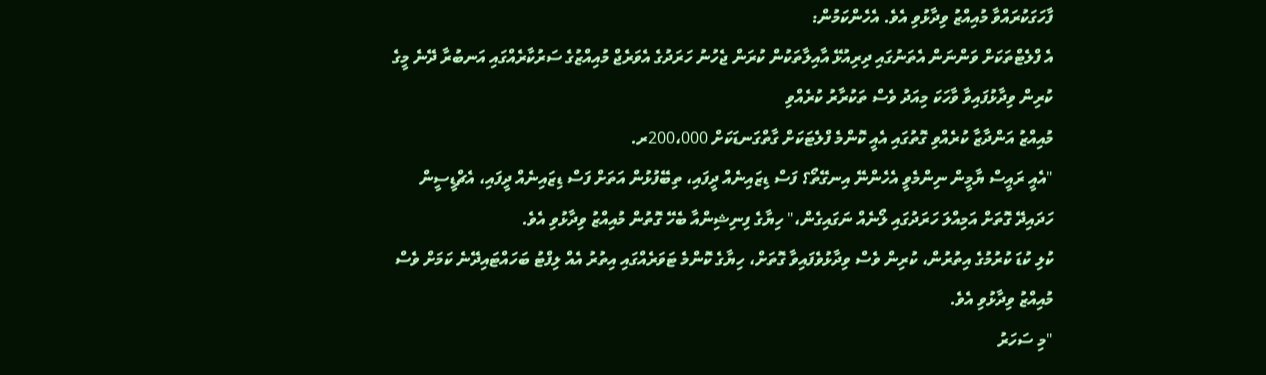ފާހަގަކުރައްވާ މުއިއްޒު ވިދާޅުވި އެވެ. އެހެންކަމުން:
އެ ފްލެޓްތަކަށް ވަންނަން އެތަނުގައި ދިރިއުޅޭ އާއިލާތަކުން ކުރަން ޖެހުނު ހަރަދުގެ އެވަރެޖް މުއިއްޒުގެ ސަރުކާރެއްގައި އަނބުރާ ދޭނެ މީގެ ކުރިން ވިދާޅުފައިވާ ވާހަކަ މިއަދު ވެސް ތަކުރާރު ކުރެއްވި
މުއިއްޒު އަންދާޒާ ކުރެއްވި ގޮތުގައި އެއީ ކޮންމެ ފްލެޓަކަށް ގާތްގަނޑަކަށް 200،000ރ.
"އެއީ ރައީސް ޔާމީން ނިންމެވީ އެހެންނޭ އިނގޭތޯ؟ ފަސް ޑިޒައިނެއް ދީފައި، ތިބޭފުޅުން އަތަށް ފަސް ޑިޒައިނެއް ދީފައި، އެޗްޑީސީން ހަދައިދޭ ގޮތަށް އަމިއްލަ ހަރަދުގައި ލޯނެއް ނަގައިގެން،" ހިޔާގެ ފިނިޝިންއާ ބެހޭ ގޮތުން މުއިއްޒު ވިދާޅުވި އެވެ.
ކުލި ކުޑަ ކުރުމުގެ އިތުރުން، ކުރިން ވެސް ވިދާޅުވެފައިވާ ގޮތަށް، ހިޔާގެ ކޮންމެ ޓަވަރެއްގައި އިތުރު އެއް ލިފްޓު ބަހައްޓައިދޭނެ ކަމަށް ވެސް މުއިއްޒު ވިދާޅުވި އެވެ.
"މި ސަހަރު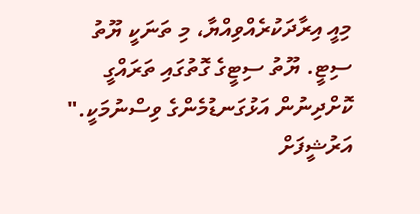މިއީ އިރާދަކުރެއްވިއްޔާ، މި ތަނަކީ ޔޫތު ސިޓީ. ޔޫތު ސިޓީގެ ގޮތުގައި ތަރައްގީ ކޮށްދިނުން އަޅުގަނޑުމެންގެ ވިސްނުމަކީ."
އަރުޝީފަށް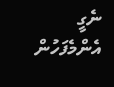ނެގީ
އެންމެފަހުން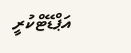އަޕްޑޭޓްކުރީ